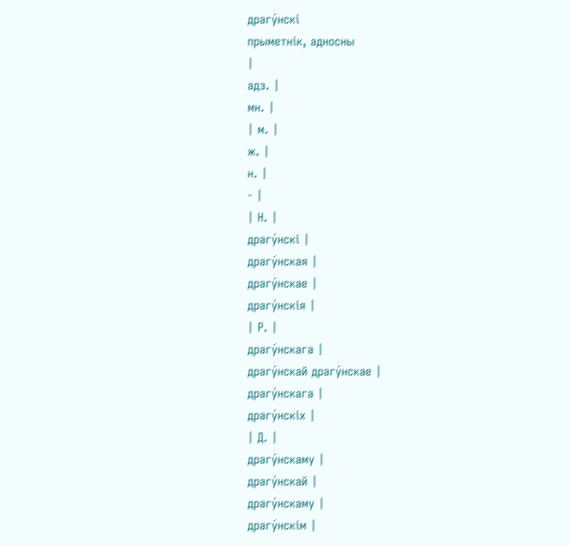драгу́нскі
прыметнік, адносны
|
адз. |
мн. |
| м. |
ж. |
н. |
- |
| Н. |
драгу́нскі |
драгу́нская |
драгу́нскае |
драгу́нскія |
| Р. |
драгу́нскага |
драгу́нскай драгу́нскае |
драгу́нскага |
драгу́нскіх |
| Д. |
драгу́нскаму |
драгу́нскай |
драгу́нскаму |
драгу́нскім |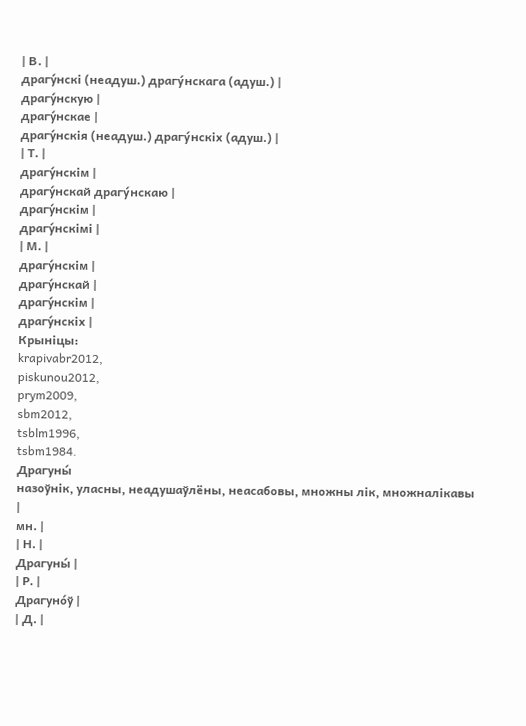| В. |
драгу́нскі (неадуш.) драгу́нскага (адуш.) |
драгу́нскую |
драгу́нскае |
драгу́нскія (неадуш.) драгу́нскіх (адуш.) |
| Т. |
драгу́нскім |
драгу́нскай драгу́нскаю |
драгу́нскім |
драгу́нскімі |
| М. |
драгу́нскім |
драгу́нскай |
драгу́нскім |
драгу́нскіх |
Крыніцы:
krapivabr2012,
piskunou2012,
prym2009,
sbm2012,
tsblm1996,
tsbm1984.
Драгуны́
назоўнік, уласны, неадушаўлёны, неасабовы, множны лік, множналікавы
|
мн. |
| Н. |
Драгуны́ |
| Р. |
Драгуно́ў |
| Д. |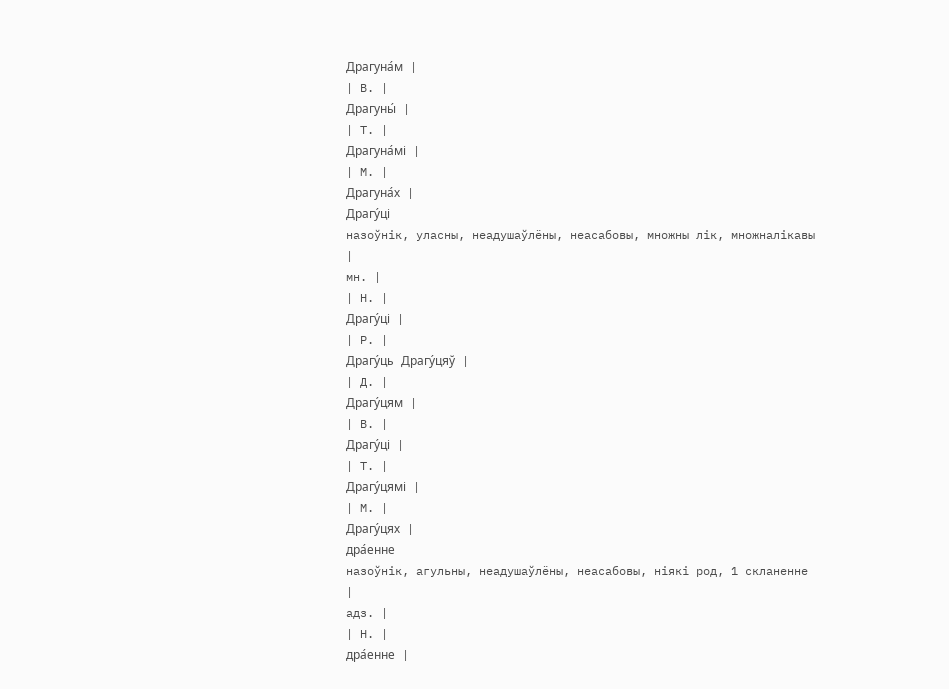Драгуна́м |
| В. |
Драгуны́ |
| Т. |
Драгуна́мі |
| М. |
Драгуна́х |
Драгу́ці
назоўнік, уласны, неадушаўлёны, неасабовы, множны лік, множналікавы
|
мн. |
| Н. |
Драгу́ці |
| Р. |
Драгу́ць Драгу́цяў |
| Д. |
Драгу́цям |
| В. |
Драгу́ці |
| Т. |
Драгу́цямі |
| М. |
Драгу́цях |
дра́енне
назоўнік, агульны, неадушаўлёны, неасабовы, ніякі род, 1 скланенне
|
адз. |
| Н. |
дра́енне |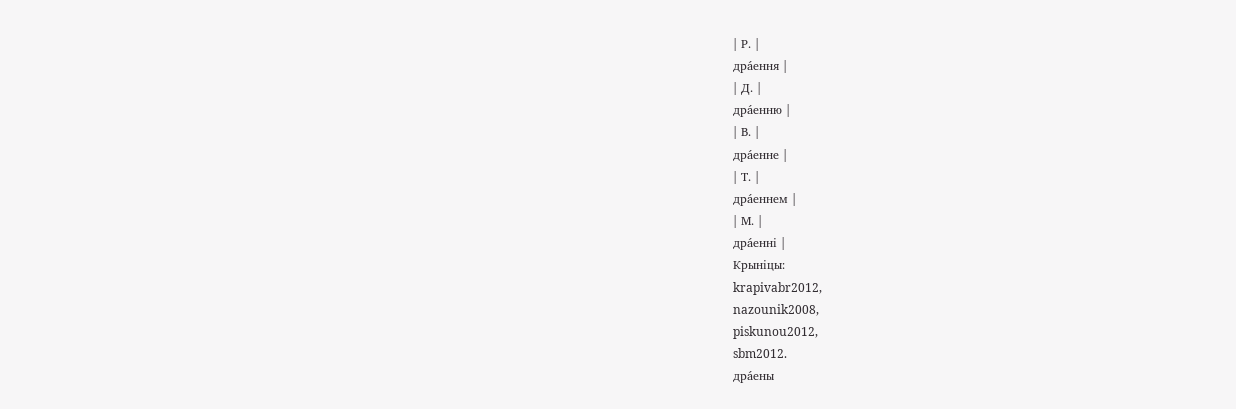| Р. |
дра́ення |
| Д. |
дра́енню |
| В. |
дра́енне |
| Т. |
дра́еннем |
| М. |
дра́енні |
Крыніцы:
krapivabr2012,
nazounik2008,
piskunou2012,
sbm2012.
дра́ены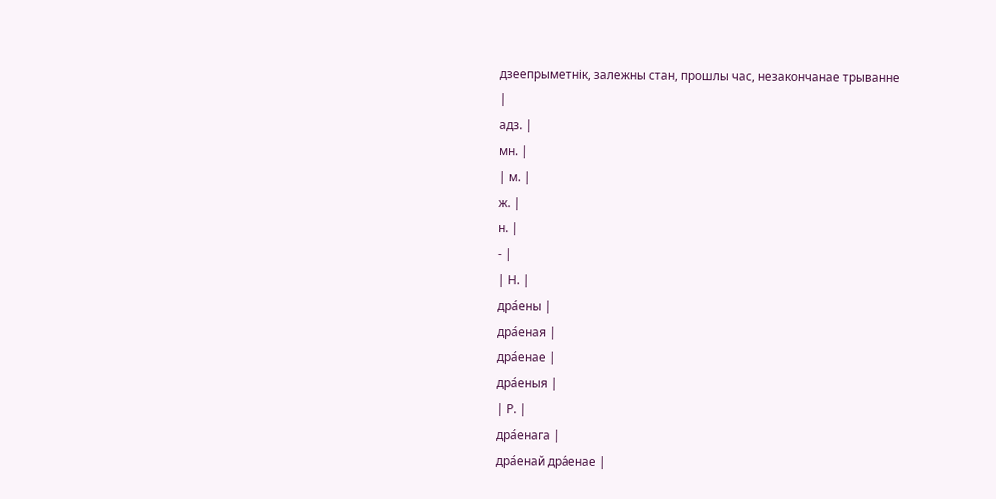дзеепрыметнік, залежны стан, прошлы час, незакончанае трыванне
|
адз. |
мн. |
| м. |
ж. |
н. |
- |
| Н. |
дра́ены |
дра́еная |
дра́енае |
дра́еныя |
| Р. |
дра́енага |
дра́енай дра́енае |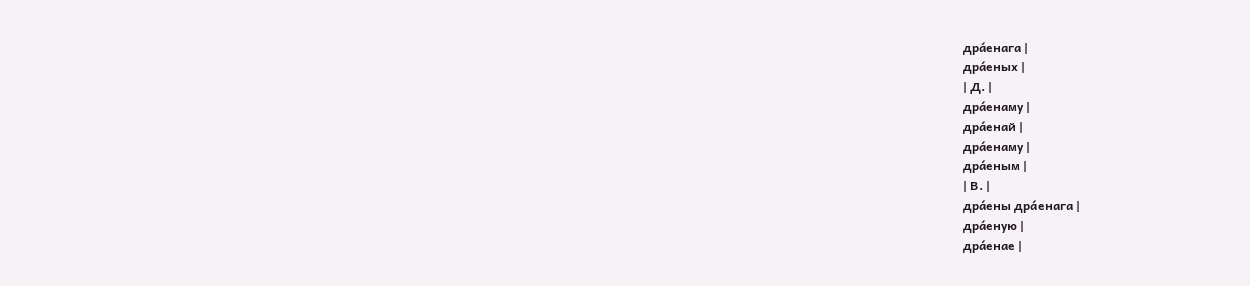дра́енага |
дра́еных |
| Д. |
дра́енаму |
дра́енай |
дра́енаму |
дра́еным |
| В. |
дра́ены дра́енага |
дра́еную |
дра́енае |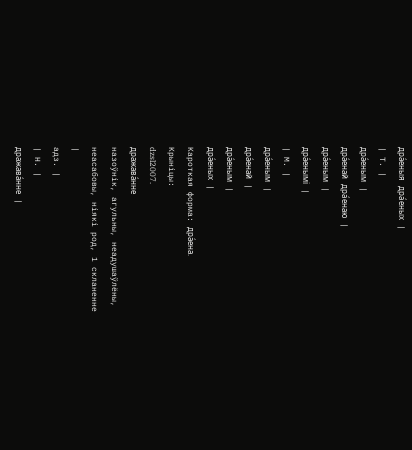дра́еныя дра́еных |
| Т. |
дра́еным |
дра́енай дра́енаю |
дра́еным |
дра́енымі |
| М. |
дра́еным |
дра́енай |
дра́еным |
дра́еных |
Кароткая форма: дра́ена.
Крыніцы:
dzsl2007.
дражава́нне
назоўнік, агульны, неадушаўлёны, неасабовы, ніякі род, 1 скланенне
|
адз. |
| Н. |
дражава́нне |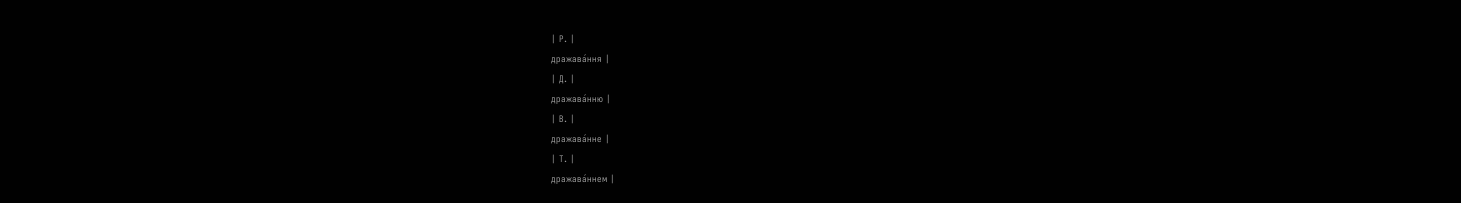| Р. |
дражава́ння |
| Д. |
дражава́нню |
| В. |
дражава́нне |
| Т. |
дражава́ннем |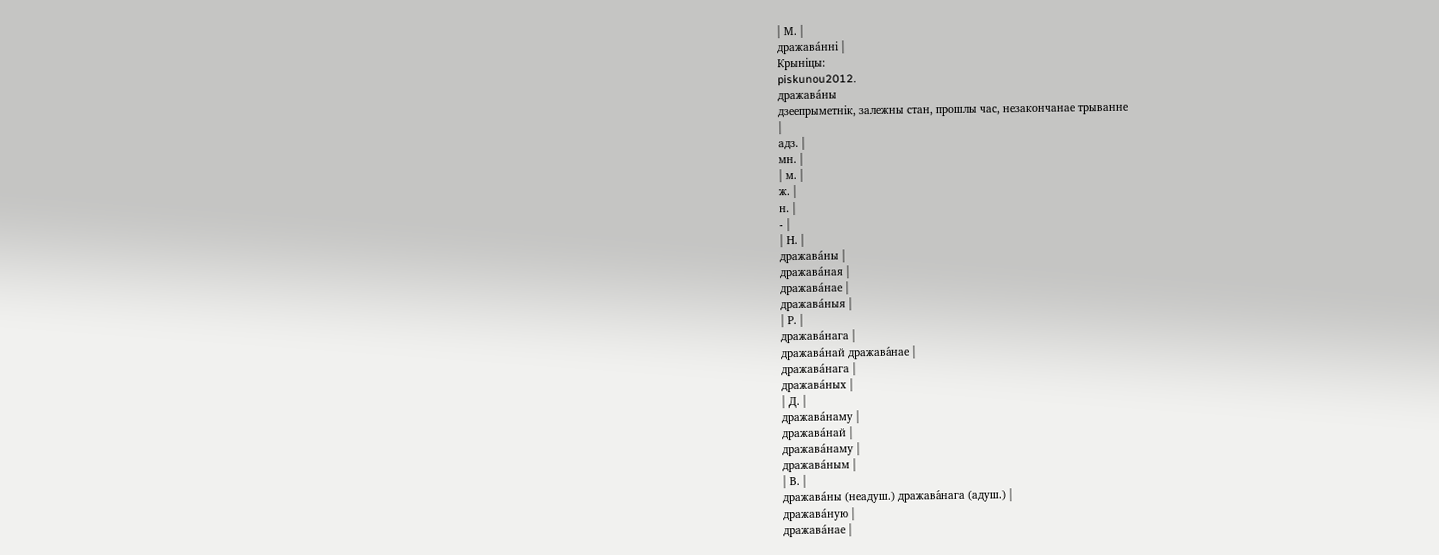| М. |
дражава́нні |
Крыніцы:
piskunou2012.
дражава́ны
дзеепрыметнік, залежны стан, прошлы час, незакончанае трыванне
|
адз. |
мн. |
| м. |
ж. |
н. |
- |
| Н. |
дражава́ны |
дражава́ная |
дражава́нае |
дражава́ныя |
| Р. |
дражава́нага |
дражава́най дражава́нае |
дражава́нага |
дражава́ных |
| Д. |
дражава́наму |
дражава́най |
дражава́наму |
дражава́ным |
| В. |
дражава́ны (неадуш.) дражава́нага (адуш.) |
дражава́ную |
дражава́нае |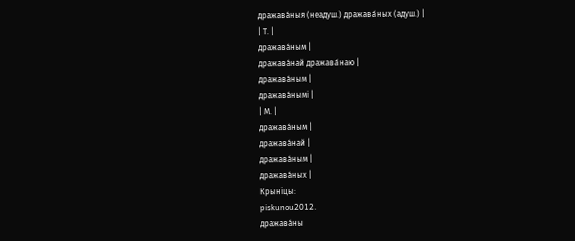дражава́ныя (неадуш.) дражава́ных (адуш.) |
| Т. |
дражава́ным |
дражава́най дражава́наю |
дражава́ным |
дражава́нымі |
| М. |
дражава́ным |
дражава́най |
дражава́ным |
дражава́ных |
Крыніцы:
piskunou2012.
дражава́ны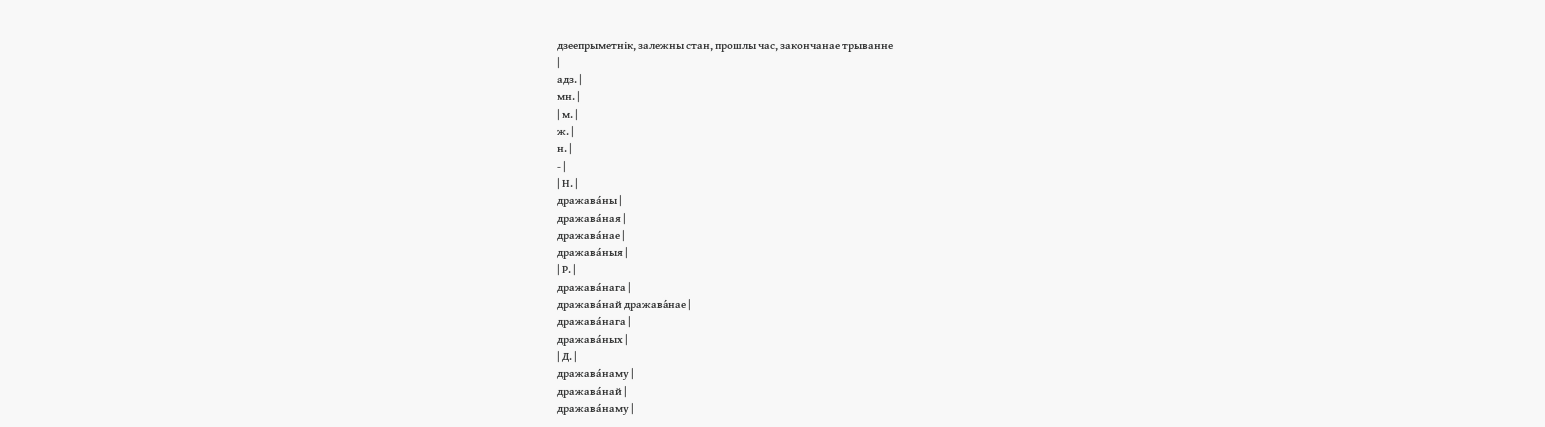дзеепрыметнік, залежны стан, прошлы час, закончанае трыванне
|
адз. |
мн. |
| м. |
ж. |
н. |
- |
| Н. |
дражава́ны |
дражава́ная |
дражава́нае |
дражава́ныя |
| Р. |
дражава́нага |
дражава́най дражава́нае |
дражава́нага |
дражава́ных |
| Д. |
дражава́наму |
дражава́най |
дражава́наму |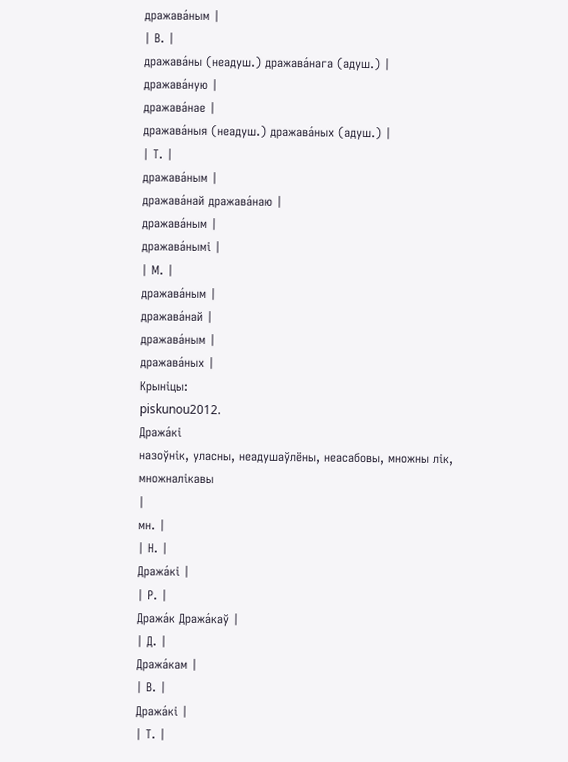дражава́ным |
| В. |
дражава́ны (неадуш.) дражава́нага (адуш.) |
дражава́ную |
дражава́нае |
дражава́ныя (неадуш.) дражава́ных (адуш.) |
| Т. |
дражава́ным |
дражава́най дражава́наю |
дражава́ным |
дражава́нымі |
| М. |
дражава́ным |
дражава́най |
дражава́ным |
дражава́ных |
Крыніцы:
piskunou2012.
Дража́кі
назоўнік, уласны, неадушаўлёны, неасабовы, множны лік, множналікавы
|
мн. |
| Н. |
Дража́кі |
| Р. |
Дража́к Дража́каў |
| Д. |
Дража́кам |
| В. |
Дража́кі |
| Т. |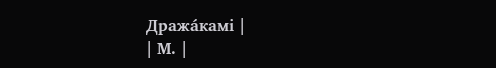Дража́камі |
| М. |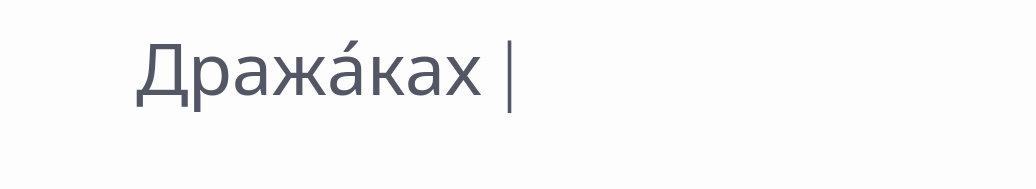Дража́ках |